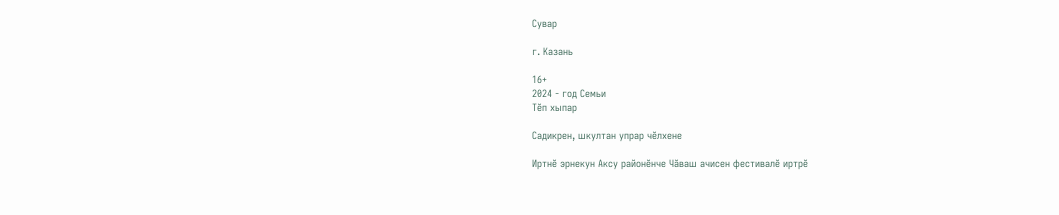Сувар

г. Казань

16+
2024 - год Семьи
Тӗп хыпар

Садикрен, шкултан упрар чӗлхене

Иртнӗ эрнекун Аксу районӗнче Чăваш ачисен фестивалӗ иртрӗ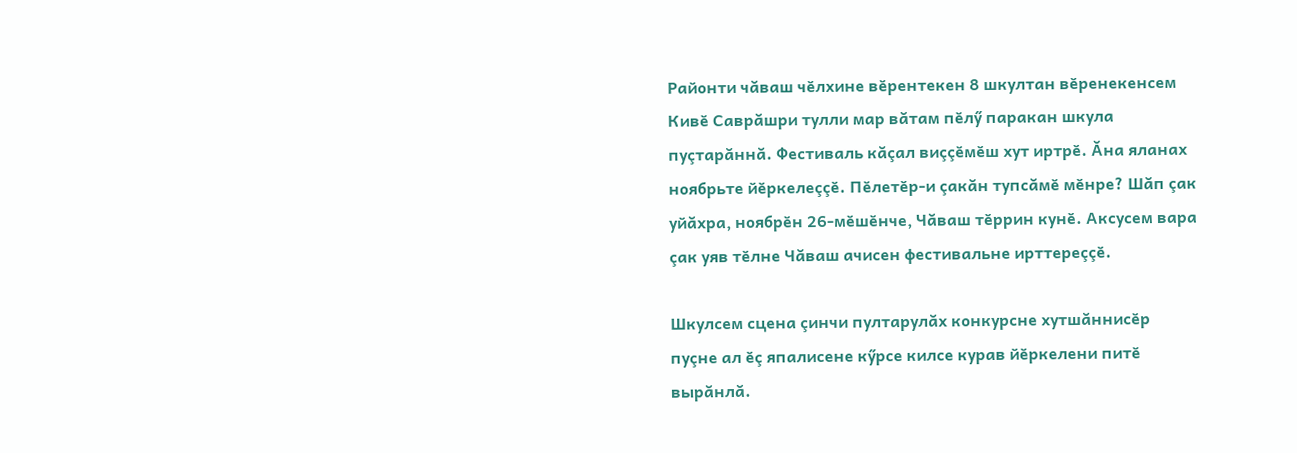Районти чăваш чӗлхине вӗрентекен 8 шкултан вӗренекенсем Кивӗ Саврăшри тулли мар вăтам пӗлӳ паракан шкула пуçтарăннă. Фестиваль кăçал виççӗмӗш хут иртрӗ. Ăна яланах ноябрьте йӗркелеççӗ. Пӗлетӗр-и çакăн тупсăмӗ мӗнре? Шăп çак уйăхра, ноябрӗн 26-мӗшӗнче, Чăваш тӗррин кунӗ. Аксусем вара çак уяв тӗлне Чăваш ачисен фестивальне ирттереççӗ.

Шкулсем сцена çинчи пултарулăх конкурсне хутшăннисӗр пуçне ал ӗç япалисене кӳрсе килсе курав йӗркелени питӗ вырăнлă.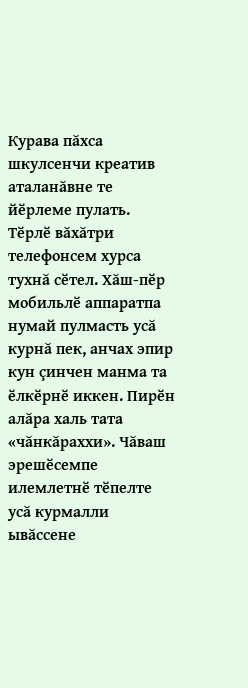Курава пăхса шкулсенчи креатив аталанăвне те йӗрлеме пулать. Тӗрлӗ вăхăтри телефонсем хурса тухнă сӗтел. Хăш-пӗр мобильлӗ аппаратпа нумай пулмасть усă курнă пек, анчах эпир кун çинчен манма та ӗлкӗрнӗ иккен. Пирӗн алăра халь тата «чăнкăраххи». Чăваш эрешӗсемпе илемлетнӗ тӗпелте усă курмалли ывăссене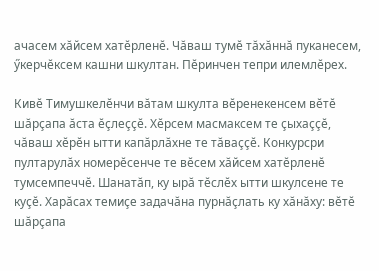ачасем хăйсем хатӗрленӗ. Чăваш тумӗ тăхăннă пуканесем, ӳкерчӗксем кашни шкултан. Пӗринчен тепри илемлӗрех.

Кивӗ Тимушкелӗнчи вăтам шкулта вӗренекенсем вӗтӗ шăрçапа ăста ӗçлеççӗ. Хӗрсем масмаксем те çыхаççӗ, чăваш хӗрӗн ытти капăрлăхне те тăваççӗ. Конкурсри пултарулăх номерӗсенче те вӗсем хăйсем хатӗрленӗ тумсемпеччӗ. Шанатăп, ку ырă тӗслӗх ытти шкулсене те куçӗ. Харăсах темиçе задачăна пурнăçлать ку хăнăху: вӗтӗ шăрçапа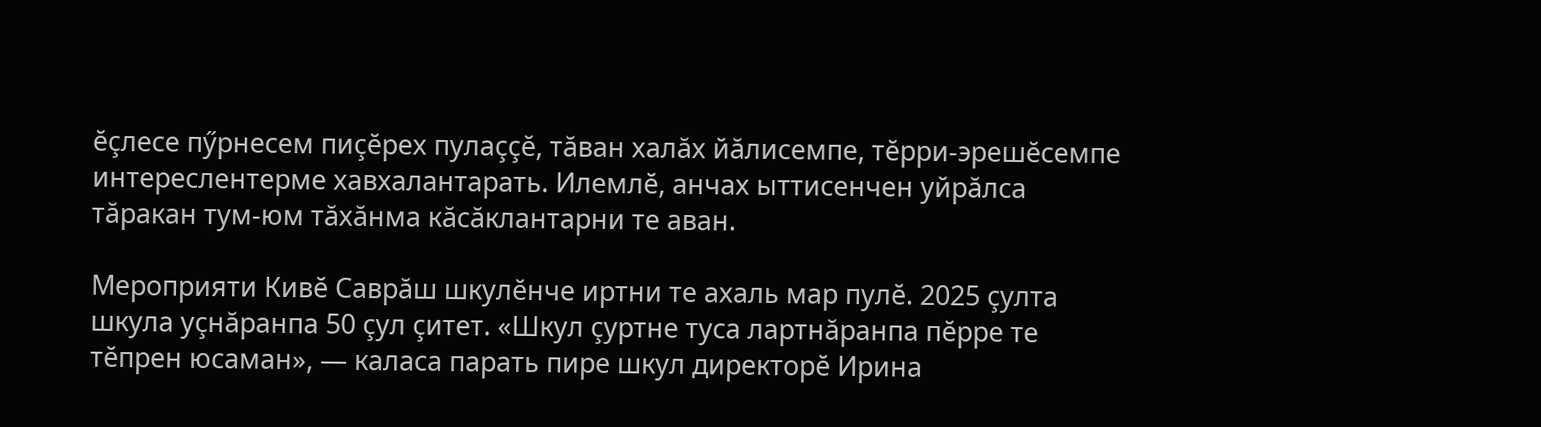ӗçлесе пӳрнесем пиçӗрех пулаççӗ, тăван халăх йăлисемпе, тӗрри-эрешӗсемпе интереслентерме хавхалантарать. Илемлӗ, анчах ыттисенчен уйрăлса тăракан тум-юм тăхăнма кăсăклантарни те аван.

Мероприяти Кивӗ Саврăш шкулӗнче иртни те ахаль мар пулӗ. 2025 çулта шкула уçнăранпа 50 çул çитет. «Шкул çуртне туса лартнăранпа пӗрре те тӗпрен юсаман», — каласа парать пире шкул директорӗ Ирина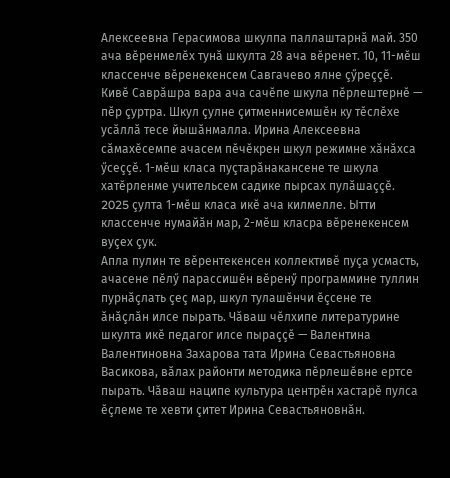Алексеевна Герасимова шкулпа паллаштарнă май. 350 ача вӗренмелӗх тунă шкулта 28 ача вӗренет. 10, 11-мӗш классенче вӗренекенсем Савгачево ялне çӳреççӗ. Кивӗ Саврăшра вара ача сачӗпе шкула пӗрлештернӗ — пӗр çуртра. Шкул çулне çитменнисемшӗн ку тӗслӗхе усăллă тесе йышăнмалла. Ирина Алексеевна сăмахӗсемпе ачасем пӗчӗкрен шкул режимне хăнăхса ӳсеççӗ. 1-мӗш класа пуçтарăнакансене те шкула хатӗрленме учительсем садике пырсах пулăшаççӗ. 2025 çулта 1-мӗш класа икӗ ача килмелле. Ытти классенче нумайăн мар, 2-мӗш класра вӗренекенсем вуçех çук.
Апла пулин те вӗрентекенсен коллективӗ пуçа усмасть, ачасене пӗлӳ парассишӗн вӗренӳ программине туллин пурнăçлать çеç мар, шкул тулашӗнчи ӗçсене те ăнăçлăн илсе пырать. Чăваш чӗлхипе литературине шкулта икӗ педагог илсе пыраççӗ — Валентина Валентиновна Захарова тата Ирина Севастьяновна Васикова, вăлах районти методика пӗрлешӗвне ертсе пырать. Чăваш наципе культура центрӗн хастарӗ пулса ӗçлеме те хевти çитет Ирина Севастьяновнăн.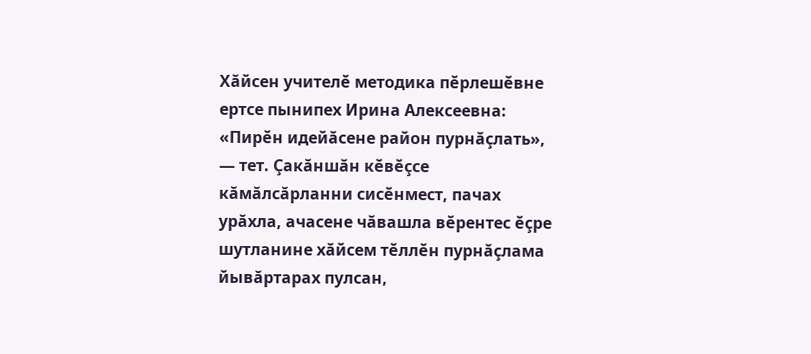Хăйсен учителӗ методика пӗрлешӗвне ертсе пынипех Ирина Алексеевна: «Пирӗн идейăсене район пурнăçлать», — тет. Çакăншăн кӗвӗçсе кăмăлсăрланни сисӗнмест, пачах урăхла, ачасене чăвашла вӗрентес ӗçре шутланине хăйсем тӗллӗн пурнăçлама йывăртарах пулсан,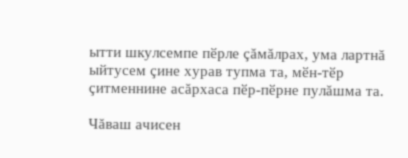ытти шкулсемпе пӗрле çăмăлрах, ума лартнă ыйтусем çине хурав тупма та, мӗн-тӗр çитменнине асăрхаса пӗр-пӗрне пулăшма та.

Чăваш ачисен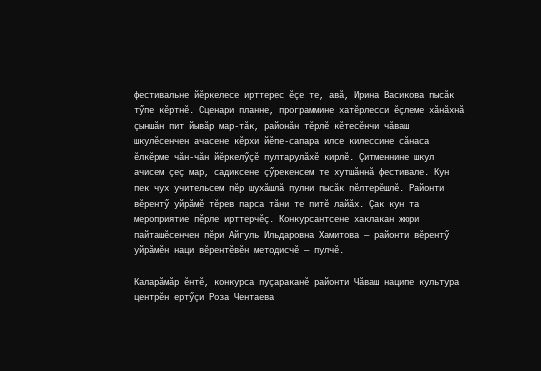фестивальне йӗркелесе ирттерес ӗçе те, авă, Ирина Васикова пысăк тӳпе кӗртнӗ. Сценари планне, программине хатӗрлесси ӗçлеме хăнăхнă çыншăн пит йывăр мар-тăк, районăн тӗрлӗ кӗтесӗнчи чăваш шкулӗсенчен ачасене кӗрхи йӗпе-сапара илсе килессине сăнаса ӗлкӗрме чăн-чăн йӗркелӳçӗ пултарулăхӗ кирлӗ. Çитменнине шкул ачисем çеç мар, садиксене çӳрекенсем те хутшăннă фестивале. Кун пек чух учительсем пӗр шухăшлă пулни пысăк пӗлтерӗшлӗ. Районти вӗрентӳ уйрăмӗ тӗрев парса тăни те питӗ лайăх. Çак кун та мероприятие пӗрле ирттерчӗç. Конкурсантсене хаклакан жюри пайташӗсенчен пӗри Айгуль Ильдаровна Хамитова — районти вӗрентӳ уйрăмӗн наци вӗрентӗвӗн методисчӗ — пулчӗ.

Каларăмăр ӗнтӗ, конкурса пуçараканӗ районти Чăваш наципе культура центрӗн ертӳçи Роза Чентаева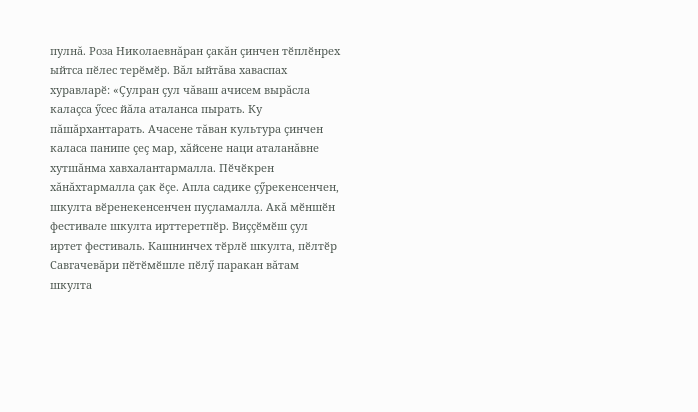пулнă. Роза Николаевнăран çакăн çинчен тӗплӗнрех ыйтса пӗлес терӗмӗр. Вăл ыйтăва хаваспах хуравларӗ: «Çулран çул чăваш ачисем вырăсла калаçса ӳсес йăла аталанса пырать. Ку пăшăрхантарать. Ачасене тăван культура çинчен каласа панипе çеç мар, хăйсене наци аталанăвне хутшăнма хавхалантармалла. Пӗчӗкрен хăнăхтармалла çак ӗçе. Апла садике çӳрекенсенчен, шкулта вӗренекенсенчен пуçламалла. Акă мӗншӗн фестивале шкулта ирттеретпӗр. Виççӗмӗш çул иртет фестиваль. Кашнинчех тӗрлӗ шкулта, пӗлтӗр Савгачевăри пӗтӗмӗшле пӗлӳ паракан вăтам шкулта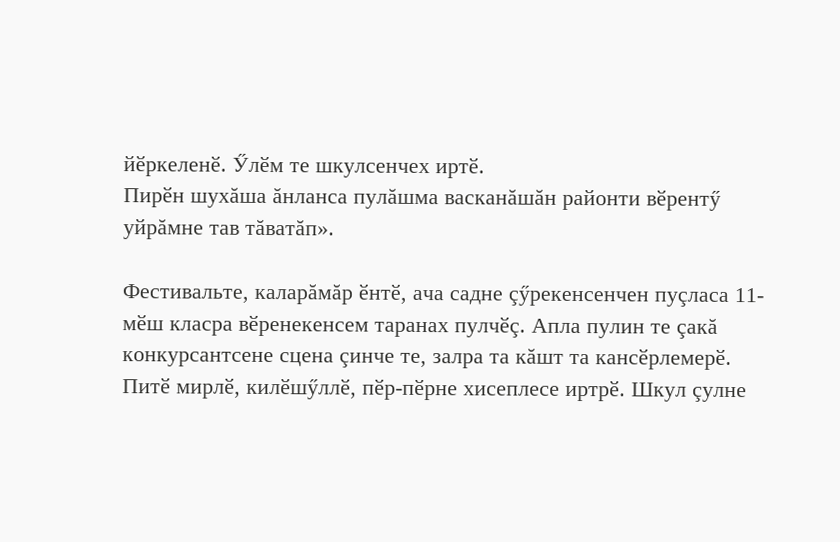йӗркеленӗ. Ӳлӗм те шкулсенчех иртӗ.
Пирӗн шухăша ăнланса пулăшма васканăшăн районти вӗрентӳ уйрăмне тав тăватăп».

Фестивальте, каларăмăр ӗнтӗ, ача садне çӳрекенсенчен пуçласа 11-мӗш класра вӗренекенсем таранах пулчӗç. Апла пулин те çакă конкурсантсене сцена çинче те, залра та кăшт та кансӗрлемерӗ. Питӗ мирлӗ, килӗшӳллӗ, пӗр-пӗрне хисеплесе иртрӗ. Шкул çулне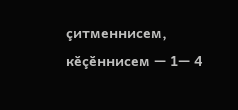çитменнисем, кӗçӗннисем — 1— 4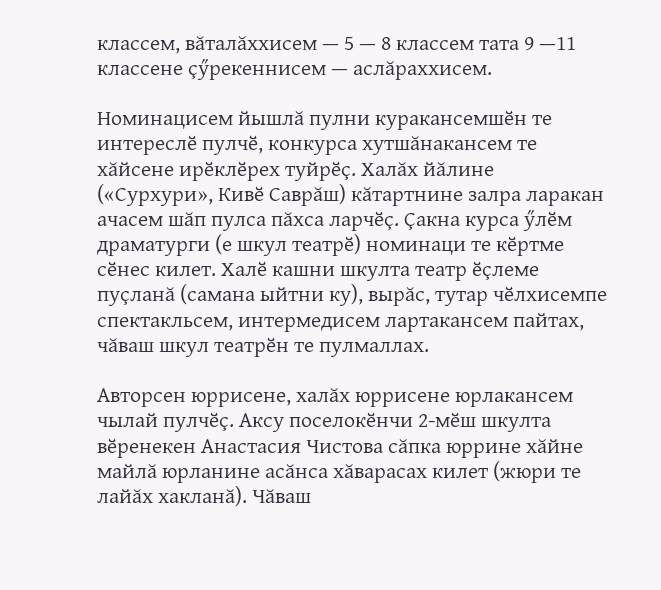классем, вăталăххисем — 5 — 8 классем тата 9 —11 классене çӳрекеннисем — аслăраххисем.

Номинацисем йышлă пулни куракансемшӗн те интереслӗ пулчӗ, конкурса хутшăнакансем те хăйсене ирӗклӗрех туйрӗç. Халăх йăлине («Сурхури», Кивӗ Саврăш) кăтартнине залра ларакан ачасем шăп пулса пăхса ларчӗç. Çакна курса ӳлӗм драматурги (е шкул театрӗ) номинаци те кӗртме сӗнес килет. Халӗ кашни шкулта театр ӗçлеме пуçланă (самана ыйтни ку), вырăс, тутар чӗлхисемпе спектакльсем, интермедисем лартакансем пайтах, чăваш шкул театрӗн те пулмаллах.

Авторсен юррисене, халăх юррисене юрлакансем чылай пулчӗç. Аксу поселокӗнчи 2-мӗш шкулта вӗренекен Анастасия Чистова сăпка юррине хăйне майлă юрланине асăнса хăварасах килет (жюри те лайăх хакланă). Чăваш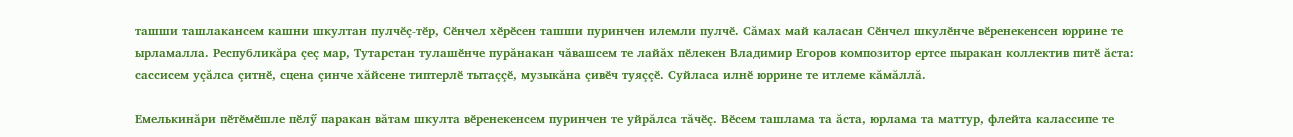ташши ташлакансем кашни шкултан пулчӗç-тӗр, Сӗнчел хӗрӗсен ташши пуринчен илемли пулчӗ. Сăмах май каласан Сӗнчел шкулӗнче вӗренекенсен юррине те ырламалла. Республикăра çеç мар, Тутарстан тулашӗнче пурăнакан чăвашсем те лайăх пӗлекен Владимир Егоров композитор ертсе пыракан коллектив питӗ ăста: сассисем уçăлса çитнӗ, сцена çинче хăйсене типтерлӗ тытаççӗ, музыкăна çивӗч туяççӗ. Суйласа илнӗ юррине те итлеме кăмăллă.

Емелькинăри пӗтӗмӗшле пӗлӳ паракан вăтам шкулта вӗренекенсем пуринчен те уйрăлса тăчӗç. Вӗсем ташлама та ăста, юрлама та маттур, флейта калассипе те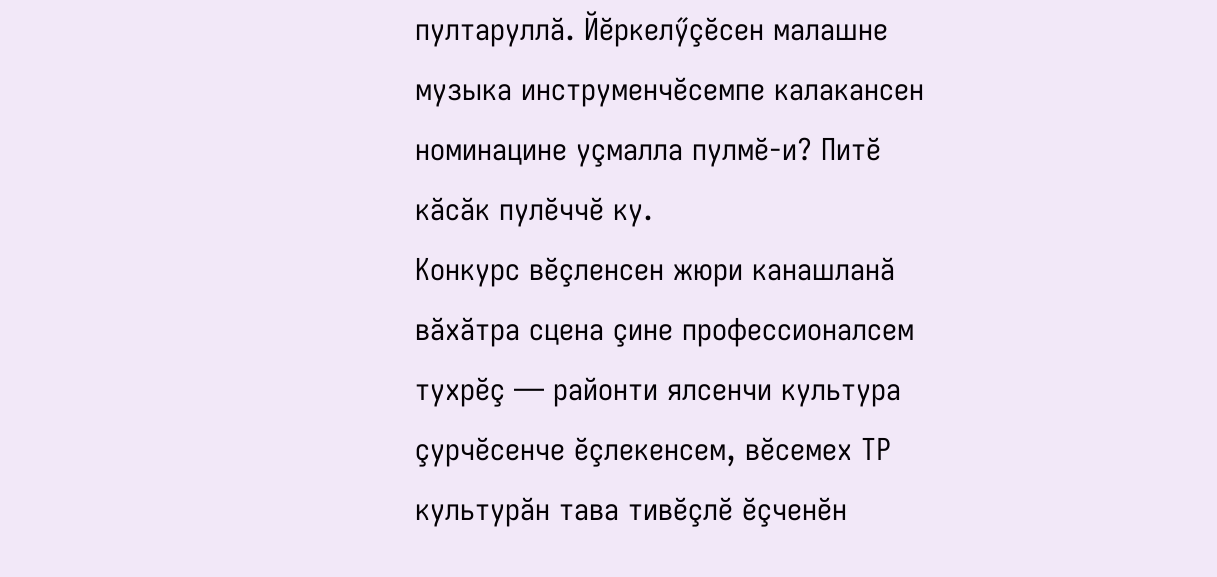пултаруллă. Йӗркелӳçӗсен малашне музыка инструменчӗсемпе калакансен номинацине уçмалла пулмӗ-и? Питӗ кăсăк пулӗччӗ ку.
Конкурс вӗçленсен жюри канашланă вăхăтра сцена çине профессионалсем тухрӗç — районти ялсенчи культура çурчӗсенче ӗçлекенсем, вӗсемех ТР культурăн тава тивӗçлӗ ӗçченӗн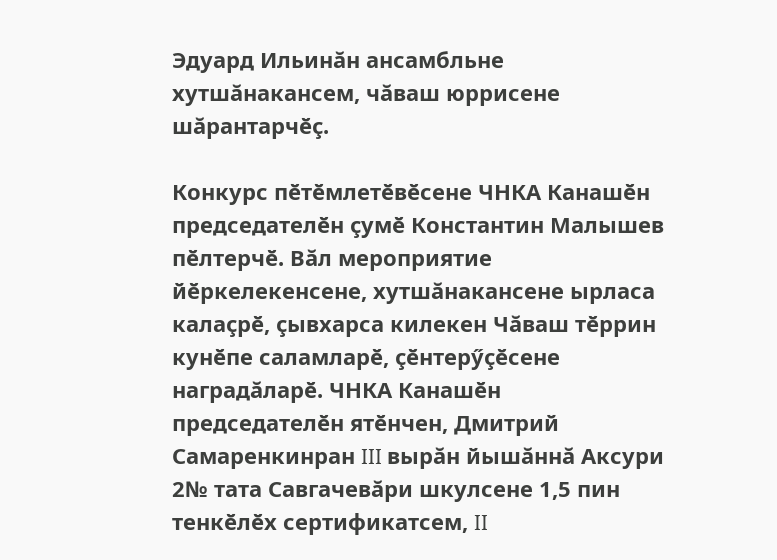Эдуард Ильинăн ансамбльне хутшăнакансем, чăваш юррисене шăрантарчӗç.

Конкурс пӗтӗмлетӗвӗсене ЧНКА Канашӗн председателӗн çумӗ Константин Малышев пӗлтерчӗ. Вăл мероприятие йӗркелекенсене, хутшăнакансене ырласа калаçрӗ, çывхарса килекен Чăваш тӗррин кунӗпе саламларӗ, çӗнтерӳçӗсене наградăларӗ. ЧНКА Канашӗн председателӗн ятӗнчен, Дмитрий Самаренкинран III вырăн йышăннă Аксури 2№ тата Савгачевăри шкулсене 1,5 пин тенкӗлӗх сертификатсем, II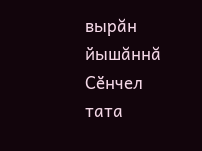вырăн йышăннă Сӗнчел тата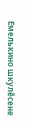Емелькино шкулӗсене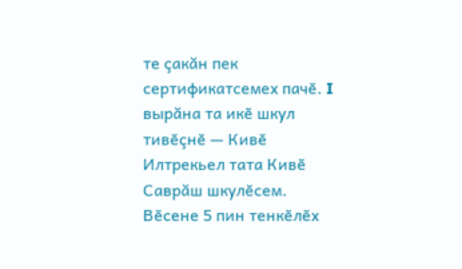те çакăн пек сертификатсемех пачӗ. I вырăна та икӗ шкул тивӗçнӗ — Кивӗ Илтрекьел тата Кивӗ Саврăш шкулӗсем. Вӗсене 5 пин тенкӗлӗх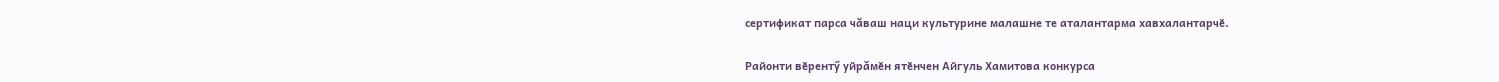сертификат парса чăваш наци культурине малашне те аталантарма хавхалантарчӗ.

Районти вӗрентӳ уйрăмӗн ятӗнчен Айгуль Хамитова конкурса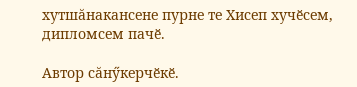хутшăнакансене пурне те Хисеп хучӗсем, дипломсем пачӗ.

Автор сăнӳкерчӗкӗ.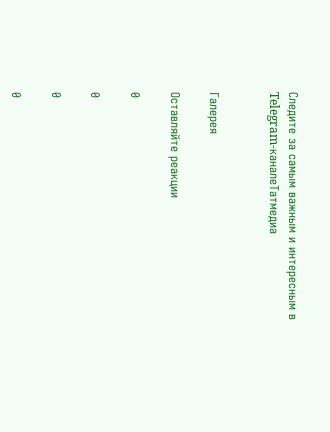Следите за самым важным и интересным в Telegram-каналеТатмедиа


Галерея

Оставляйте реакции

0

0

0

0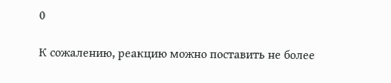0

К сожалению, реакцию можно поставить не более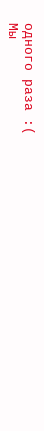одного раза :(
Мы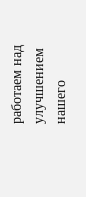работаем над улучшением нашего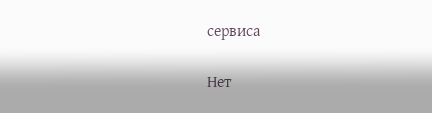сервиса

Нет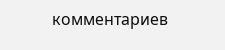комментариев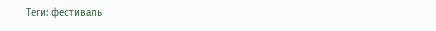Теги: фестиваль